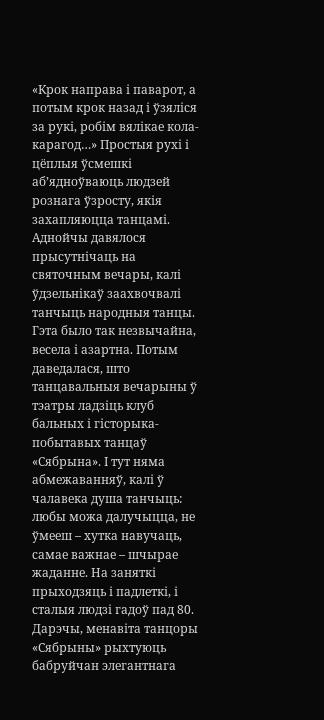«Крок направа і паварот, а потым крок назад і ўзяліся за рукі, робім вялікае кола-карагод…» Простыя рухі і цёплыя ўсмешкі аб’ядноўваюць людзей рознага ўзросту, якія захапляюцца танцамі. Аднойчы давялося прысутнічаць на святочным вечары, калі ўдзельнікаў заахвочвалі танчыць народныя танцы. Гэта было так незвычайна, весела і азартна. Потым даведалася, што танцавальныя вечарыны ў тэатры ладзіць клуб бальных і гісторыка-побытавых танцаў «Сябрына». І тут няма абмежаванняў, калі ў чалавека душа танчыць: любы можа далучыцца, не ўмееш – хутка навучаць, самае важнае – шчырае жаданне. На заняткі прыходзяць і падлеткі, і сталыя людзі гадоў пад 80. Дарэчы, менавіта танцоры «Сябрыны» рыхтуюць бабруйчан элегантнага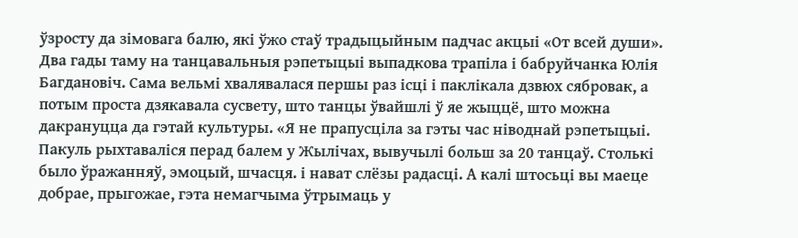ўзросту да зімовага балю, які ўжо стаў традыцыйным падчас акцыі «От всей души».
Два гады таму на танцавальныя рэпетыцыі выпадкова трапіла і бабруйчанка Юлія Багдановіч. Сама вельмі хвалявалася першы раз ісці і паклікала дзвюх сябровак, а потым проста дзякавала сусвету, што танцы ўвайшлі ў яе жыццё, што можна дакрануцца да гэтай культуры. «Я не прапусціла за гэты час ніводнай рэпетыцыі. Пакуль рыхтаваліся перад балем у Жылічах, вывучылі больш за 20 танцаў. Столькі было ўражанняў, эмоцый, шчасця. і нават слёзы радасці. А калі штосьці вы маеце добрае, прыгожае, гэта немагчыма ўтрымаць у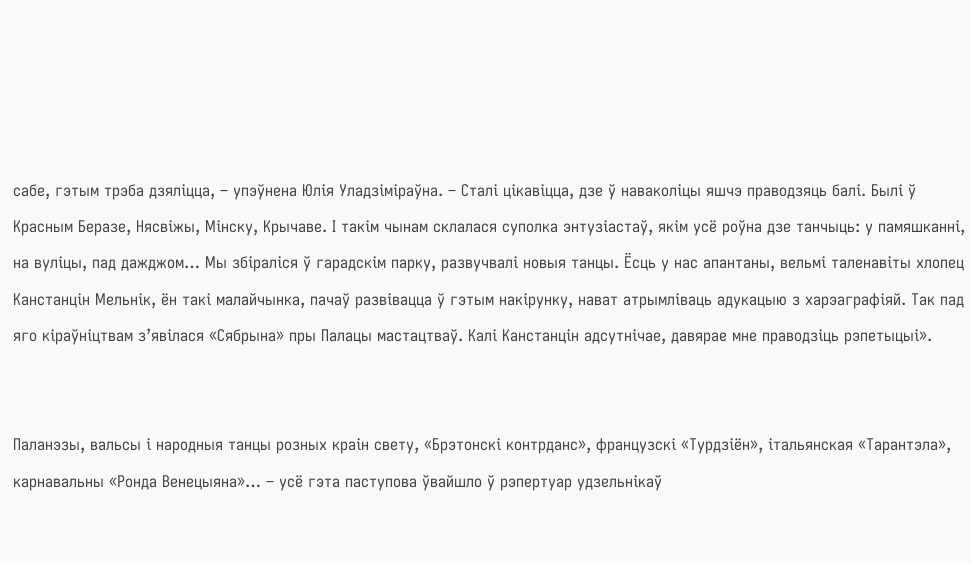сабе, гэтым трэба дзяліцца, – упэўнена Юлія Уладзіміраўна. – Сталі цікавіцца, дзе ў наваколіцы яшчэ праводзяць балі. Былі ў Красным Беразе, Нясвіжы, Мінску, Крычаве. І такім чынам склалася суполка энтузіастаў, якім усё роўна дзе танчыць: у памяшканні, на вуліцы, пад дажджом… Мы збіраліся ў гарадскім парку, развучвалі новыя танцы. Ёсць у нас апантаны, вельмі таленавіты хлопец Канстанцін Мельнік, ён такі малайчынка, пачаў развівацца ў гэтым накірунку, нават атрымліваць адукацыю з харэаграфіяй. Так пад яго кіраўніцтвам з’явілася «Сябрына» пры Палацы мастацтваў. Калі Канстанцін адсутнічае, давярае мне праводзіць рэпетыцыі».


Паланэзы, вальсы і народныя танцы розных краін свету, «Брэтонскі контрданс», французскі «Турдзіён», італьянская «Тарантэла», карнавальны «Ронда Венецыяна»… – усё гэта паступова ўвайшло ў рэпертуар удзельнікаў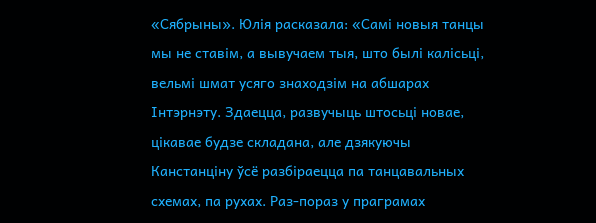«Сябрыны». Юлія расказала: «Самі новыя танцы мы не ставім, а вывучаем тыя, што былі калісьці, вельмі шмат усяго знаходзім на абшарах Інтэрнэту. Здаецца, развучыць штосьці новае, цікавае будзе складана, але дзякуючы Канстанціну ўсё разбіраецца па танцавальных схемах, па рухах. Раз-пораз у праграмах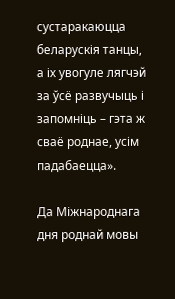сустаракаюцца беларускія танцы, а іх увогуле лягчэй за ўсё развучыць і запомніць – гэта ж сваё роднае, усім падабаецца».

Да Міжнароднага дня роднай мовы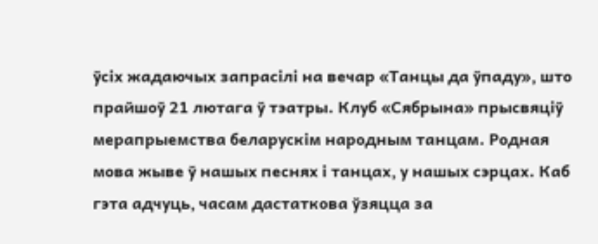ўсіх жадаючых запрасілі на вечар «Танцы да ўпаду», што прайшоў 21 лютага ў тэатры. Клуб «Сябрына» прысвяціў мерапрыемства беларускім народным танцам. Родная мова жыве ў нашых песнях і танцах, у нашых сэрцах. Каб гэта адчуць, часам дастаткова ўзяцца за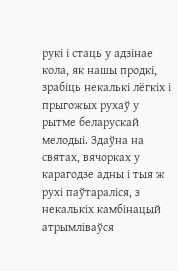рукі і стаць у адзінае кола, як нашы продкі, зрабіць некалькі лёгкіх і прыгожых рухаў у рытме беларускай мелодыі. Здаўна на святах, вячорках у карагодзе адны і тыя ж рухі паўтараліся, з некалькіх камбінацый атрымліваўся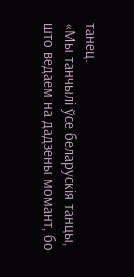танец.
«Мы танчылі ўсе беларускія танцы, што ведаем на дадзены момант, бо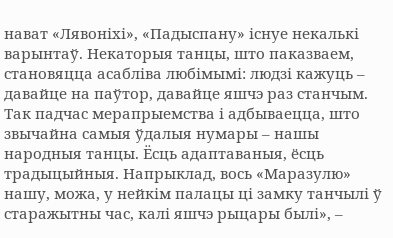нават «Лявоніхі», «Падыспану» існуе некалькі варынтаў. Некаторыя танцы, што паказваем, становяцца асабліва любімымі: людзі кажуць – давайце на паўтор, давайце яшчэ раз станчым. Так падчас мерапрыемства і адбываецца, што звычайна самыя ўдалыя нумары – нашы народныя танцы. Ёсць адаптаваныя, ёсць традыцыйныя. Напрыклад, вось «Маразулю» нашу, можа, у нейкім палацы ці замку танчылі ў старажытны час, калі яшчэ рыцары былі», –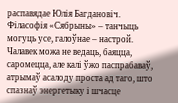распавядае Юлія Багдановіч.
Філасофія «Сябрыны» – танчыць могуць усе, галоўнае – настрой. Чалавек можа не ведаць, баяцца, саромецца, але калі ўжо паспрабаваў, атрымаў асалоду проста ад таго, што спазнаў энергетыку і шчасце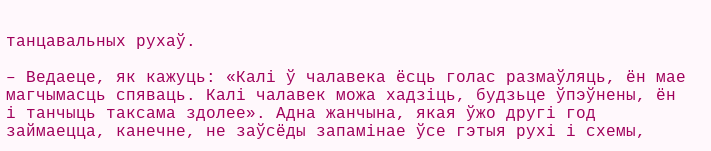танцавальных рухаў.

– Ведаеце, як кажуць: «Калі ў чалавека ёсць голас размаўляць, ён мае магчымасць спяваць. Калі чалавек можа хадзіць, будзьце ўпэўнены, ён і танчыць таксама здолее». Адна жанчына, якая ўжо другі год займаецца, канечне, не заўсёды запамінае ўсе гэтыя рухі і схемы,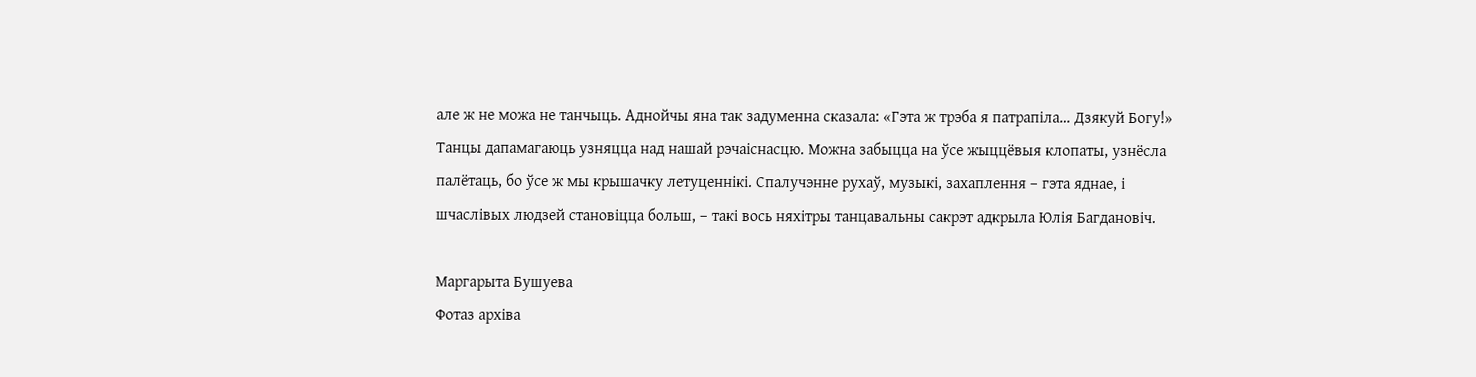але ж не можа не танчыць. Аднойчы яна так задуменна сказала: «Гэта ж трэба я патрапіла… Дзякуй Богу!» Танцы дапамагаюць узняцца над нашай рэчаіснасцю. Можна забыцца на ўсе жыццёвыя клопаты, узнёсла палётаць, бо ўсе ж мы крышачку летуценнікі. Спалучэнне рухаў, музыкі, захаплення – гэта яднае, і шчаслівых людзей становіцца больш, – такі вось няхітры танцавальны сакрэт адкрыла Юлія Багдановіч.

Маргарыта Бушуева
Фотаз архіва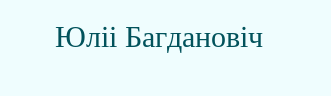Юліі Багдановіч